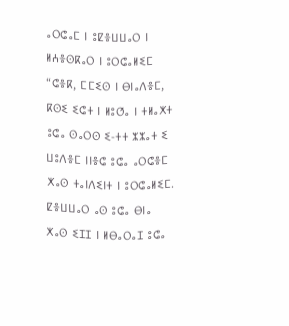ⴰⵔⵛⴰⵎ ⵏ ⵓⵇⴻⵡⵡⴰⵔ ⵏ ⵍⵄⴻⵙⴽⴰⵔ ⵏ ⵓⵔⵛⴰⵍⵉⵎ
“ⵛⴻⴽ, ⵎⵎⵉⵙ ⵏ ⴱⵏⴰⴷⴻⵎ, ⴽⵙⵉ ⵉⵛⵜ ⵏ ⵍⵓⵚⴰ ⵏ ⵜⵍⴰⵅⵜ ⵓⵛⴰ ⵙⴰⵔⵙ ⵉ-ⵜⵜ ⵣⵣⴰⵜ ⵉ ⵡⵓⴷⴻⵎ ⵏⵏⴻⵛ ⵓⵛⴰ ⴰⵔⵛⴻⵎ ⵅⴰⵙ ⵜⴰⵏⴷⵉⵏⵜ ⵏ ⵓⵔⵛⴰⵍⵉⵎ. ⵇⴻⵡⵡⴰⵔ ⴰⵙ ⵓⵛⴰ ⴱⵏⴰ ⵅⴰⵙ ⵉⵊⵊ ⵏ ⵍⴱⴰⵔⴰⵊ ⵓⵛⴰ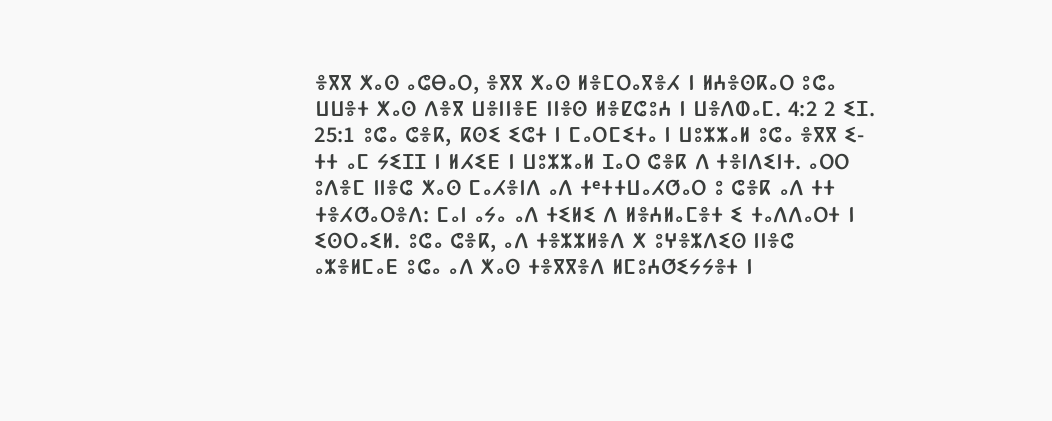ⴻⴳⴳ ⵅⴰⵙ ⴰⵛⴱⴰⵔ, ⴻⴳⴳ ⵅⴰⵙ ⵍⴻⵎⵔⴰⴳⴻⵃ ⵏ ⵍⵄⴻⵙⴽⴰⵔ ⵓⵛⴰ ⵡⵡⴻⵜ ⵅⴰⵙ ⴷⴻⴳ ⵡⴻⵏⵏⴻⴹ ⵏⵏⴻⵙ ⵍⴻⵇⵛⵓⵄ ⵏ ⵡⴻⴷⵀⴰⵎ. 4:2 2 ⵉⵊ. 25:1 ⵓⵛⴰ ⵛⴻⴽ, ⴽⵙⵉ ⵉⵛⵜ ⵏ ⵎⴰⵔⵎⵉⵜⴰ ⵏ ⵡⵓⵣⵣⴰⵍ ⵓⵛⴰ ⴻⴳⴳ ⵉ-ⵜⵜ ⴰⵎ ⵢⵉⵊⵊ ⵏ ⵍⵃⵉⴹ ⵏ ⵡⵓⵣⵣⴰⵍ ⵊⴰⵔ ⵛⴻⴽ ⴷ ⵜⴻⵏⴷⵉⵏⵜ. ⴰⵔⵔ ⵓⴷⴻⵎ ⵏⵏⴻⵛ ⵅⴰⵙ ⵎⴰⵃⴻⵏⴷ ⴰⴷ ⵜᵉⵜⵜⵡⴰⵃⵚⴰⵔ ⵓ ⵛⴻⴽ ⴰⴷ ⵜⵜ ⵜⴻⵃⵚⴰⵔⴻⴷ: ⵎⴰⵏ ⴰⵢⴰ ⴰⴷ ⵜⵉⵍⵉ ⴷ ⵍⴻⵄⵍⴰⵎⴻⵜ ⵉ ⵜⴰⴷⴷⴰⵔⵜ ⵏ ⵉⵙⵔⴰⵉⵍ. ⵓⵛⴰ ⵛⴻⴽ, ⴰⴷ ⵜⴻⵣⵣⵍⴻⴷ ⵅ ⵓⵖⴻⵣⴷⵉⵙ ⵏⵏⴻⵛ ⴰⵣⴻⵍⵎⴰⴹ ⵓⵛⴰ ⴰⴷ ⵅⴰⵙ ⵜⴻⴳⴳⴻⴷ ⵍⵎⵓⵄⵚⵉⵢⵢⴻⵜ ⵏ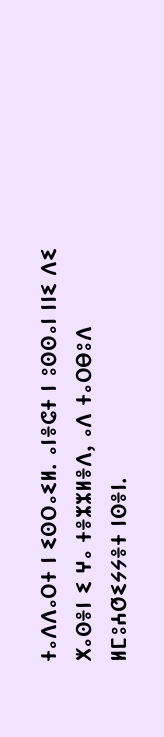ⵜⴰⴷⴷⴰⵔⵜ ⵏ ⵉⵙⵔⴰⵉⵍ. ⴰⵏⴻⵛⵜ ⵏ ⵓⵙⵙⴰⵏ ⵏⵏⵉ ⴷⵉ ⵅⴰⵙⴻⵏ ⵉ ⵖⴰ ⵜⴻⵣⵣⵍⴻⴷ, ⴰⴷ ⵜⴰⵔⴱⵓⴷ ⵍⵎⵓⵄⵚⵉⵢⵢⴻⵜ ⵏⵙⴻⵏ.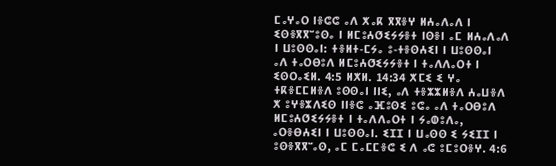ⵎⴰⵖⴰⵔ ⵏⴻⵛⵛ ⴰⴷ ⵅⴰⴽ ⴳⴳⴻⵖ ⵍⵄⴰⴷⴰⴷ ⵏ ⵉⵙⴻⴳⴳⵯⵓⵙⴰ ⵏ ⵍⵎⵓⵄⵚⵉⵢⵢⴻⵜ ⵏⵙⴻⵏ ⴰⵎ ⵍⵄⴰⴷⴰⴷ ⵏ ⵡⵓⵙⵙⴰⵏ: ⵜⴻⵍⵜ-ⵎⵢⴰ ⵓ-ⵜⴻⵙⵄⵉⵏ ⵏ ⵡⵓⵙⵙⴰⵏ ⴰⴷ ⵜⴰⵔⴱⵓⴷ ⵍⵎⵓⵄⵚⵉⵢⵢⴻⵜ ⵏ ⵜⴰⴷⴷⴰⵔⵜ ⵏ ⵉⵙⵔⴰⵉⵍ. 4:5 ⵍⵅⵍ. 14:34 ⵅⵎⵉ ⵉ ⵖⴰ ⵜⴽⴻⵎⵎⵍⴻⴷ ⵓⵙⵙⴰⵏ ⵏⵏⵉ, ⴰⴷ ⵜⴻⵣⵣⵍⴻⴷ ⵄⴰⵡⴻⴷ ⵅ ⵓⵖⴻⵣⴷⵉⵙ ⵏⵏⴻⵛ ⴰⴼⵓⵙⵉ ⵓⵛⴰ ⴰⴷ ⵜⴰⵔⴱⵓⴷ ⵍⵎⵓⵄⵚⵉⵢⵢⴻⵜ ⵏ ⵜⴰⴷⴷⴰⵔⵜ ⵏ ⵢⴰⵀⵓⴷⴰ, ⴰⵔⴻⴱⵄⵉⵏ ⵏ ⵡⵓⵙⵙⴰⵏ. ⵉⵊⵊ ⵏ ⵡⴰⵙⵙ ⵉ ⵢⵉⵊⵊ ⵏ ⵓⵙⴻⴳⴳⵯⴰⵙ, ⴰⵎ ⵎⴰⵎⵎⴻⵛ ⵉ ⴷ ⴰⵛ ⵓⵎⵓⵔⴻⵖ. 4:6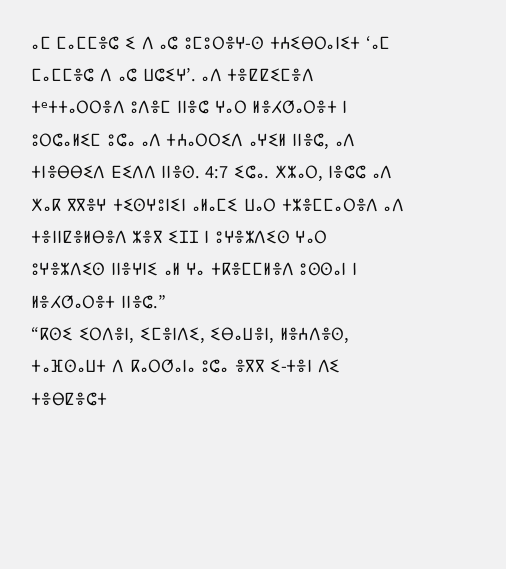ⴰⵎ ⵎⴰⵎⵎⴻⵛ ⵉ ⴷ ⴰⵛ ⵓⵎⵓⵔⴻⵖ-ⵙ ⵜⵄⵉⴱⵔⴰⵏⵉⵜ ‘ⴰⵎ ⵎⴰⵎⵎⴻⵛ ⴷ ⴰⵛ ⵡⵛⵉⵖ’. ⴰⴷ ⵜⴻⵇⵇⵉⵎⴻⴷ ⵜᵉⵜⵜⴰⵔⵔⴻⴷ ⵓⴷⴻⵎ ⵏⵏⴻⵛ ⵖⴰⵔ ⵍⴻⵃⵚⴰⵔⴻⵜ ⵏ ⵓⵔⵛⴰⵍⵉⵎ ⵓⵛⴰ ⴰⴷ ⵜⵄⴰⵔⵔⵉⴷ ⴰⵖⵉⵍ ⵏⵏⴻⵛ, ⴰⴷ ⵜⵏⴻⴱⴱⵉⴷ ⴹⵉⴷⴷ ⵏⵏⴻⵙ. 4:7 ⵉⵛⴰ. ⵅⵣⴰⵔ, ⵏⴻⵛⵛ ⴰⴷ ⵅⴰⴽ ⴳⴳⴻⵖ ⵜⵉⵙⵖⵓⵏⵉⵏ ⴰⵍⴰⵎⵉ ⵡⴰⵔ ⵜⵣⴻⵎⵎⴰⵔⴻⴷ ⴰⴷ ⵜⴻⵏⵏⵇⴻⵍⴱⴻⴷ ⵣⴻⴳ ⵉⵊⵊ ⵏ ⵓⵖⴻⵣⴷⵉⵙ ⵖⴰⵔ ⵓⵖⴻⵣⴷⵉⵙ ⵏⵏⴻⵖⵏⵉ ⴰⵍ ⵖⴰ ⵜⴽⴻⵎⵎⵍⴻⴷ ⵓⵙⵙⴰⵏ ⵏ ⵍⴻⵃⵚⴰⵔⴻⵜ ⵏⵏⴻⵛ.”
“ⴽⵙⵉ ⵉⵔⴷⴻⵏ, ⵉⵎⴻⵏⴷⵉ, ⵉⴱⴰⵡⴻⵏ, ⵍⴻⵄⴷⴻⵙ, ⵜⴰⴼⵙⴰⵡⵜ ⴷ ⴽⴰⵔⵚⴰⵏⴰ ⵓⵛⴰ ⴻⴳⴳ ⵉ-ⵜⴻⵏ ⴷⵉ ⵜⴻⴱⵇⴻⵛⵜ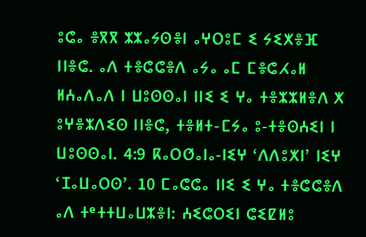ⵓⵛⴰ ⴻⴳⴳ ⵣⵣⴰⵢⵙⴻⵏ ⴰⵖⵔⵓⵎ ⵉ ⵢⵉⵅⴻⴼ ⵏⵏⴻⵛ. ⴰⴷ ⵜⴻⵛⵛⴻⴷ ⴰⵢⴰ ⴰⵎ ⵎⴻⵛⵃⴰⵍ ⵍⵄⴰⴷⴰⴷ ⵏ ⵡⵓⵙⵙⴰⵏ ⵏⵏⵉ ⵉ ⵖⴰ ⵜⴻⵣⵣⵍⴻⴷ ⵅ ⵓⵖⴻⵣⴷⵉⵙ ⵏⵏⴻⵛ, ⵜⴻⵍⵜ-ⵎⵢⴰ ⵓ-ⵜⴻⵙⵄⵉⵏ ⵏ ⵡⵓⵙⵙⴰⵏ. 4:9 ⴽⴰⵔⵚⴰⵏⴰ-ⵏⵉⵖ ‘ⴷⴷⵓⵅⵏ’ ⵏⵉⵖ ‘ⵊⴰⵡⴰⵔⵙ’. 10 ⵎⴰⵛⵛⴰ ⵏⵏⵉ ⵉ ⵖⴰ ⵜⴻⵛⵛⴻⴷ ⴰⴷ ⵜᵉⵜⵜⵡⴰⵡⵣⴻⵏ: ⵄⵉⵛⵔⵉⵏ ⵛⵉⵇⵍⵓ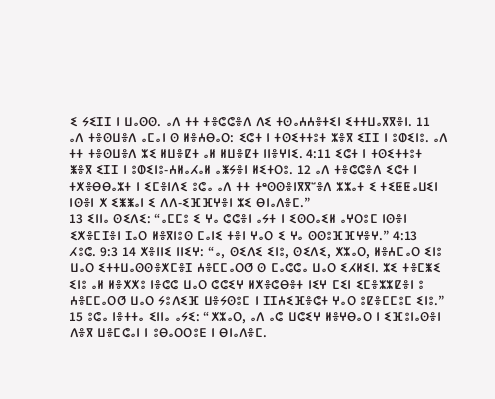ⵉ ⵢⵉⵊⵊ ⵏ ⵡⴰⵙⵙ. ⴰⴷ ⵜⵜ ⵜⴻⵛⵛⴻⴷ ⴷⵉ ⵜⵙⴰⵄⵄⴻⵜⵉⵏ ⵉⵜⵜⵡⴰⴳⴳⴻⵏ. 11 ⴰⴷ ⵜⴻⵙⵡⴻⴷ ⴰⵎⴰⵏ ⵙ ⵍⴻⵄⴱⴰⵔ: ⵉⵛⵜ ⵏ ⵜⵙⵉⵜⵜⵓⵜ ⵣⴻⴳ ⵉⵊⵊ ⵏ ⵓⵀⵉⵏⵓ. ⴰⴷ ⵜⵜ ⵜⴻⵙⵡⴻⴷ ⵣⵉ ⵍⵡⴻⵇⵜ ⴰⵍ ⵍⵡⴻⵇⵜ ⵏⵏⴻⵖⵏⵉ. 4:11 ⵉⵛⵜ ⵏ ⵜⵙⵉⵜⵜⵓⵜ ⵥⴻⴳ ⵉⵊⵊ ⵏ ⵓⵀⵉⵏⵓ-ⵄⵍⴰⵃⴰⵍ ⴰⵥⵢⴻⵏ ⵍⵉⵜⵔⵓ. 12 ⴰⴷ ⵜⴻⵛⵛⴻⴷ ⵉⵛⵜ ⵏ ⵜⵅⴻⴱⴱⴰⵣⵜ ⵏ ⵉⵎⴻⵏⴷⵉ ⵓⵛⴰ ⴰⴷ ⵜⵜ ⵜᵉⵙⵙⴻⵏⴳⴳⵯⴻⴷ ⵣⵣⴰⵜ ⵉ ⵜⵉⵟⵟⴰⵡⵉⵏ ⵏⵙⴻⵏ ⵅ ⵉⵥⵥⴰⵏ ⵉ ⴷⴷ-ⵉⴼⴼⵖⴻⵏ ⵣⵉ ⴱⵏⴰⴷⴻⵎ.”
13 ⵉⵏⵏⴰ ⵙⵉⴷⵉ: “ⴰⵎⵎⵓ ⵉ ⵖⴰ ⵛⵛⴻⵏ ⴰⵢⵜ ⵏ ⵉⵙⵔⴰⵉⵍ ⴰⵖⵔⵓⵎ ⵏⵙⴻⵏ ⵉⵅⴻⵎⵊⴻⵏ ⵊⴰⵔ ⵍⴻⴳⵏⵓⵙ ⵎⴰⵏⵉ ⵜⴻⵏ ⵖⴰⵔ ⵉ ⵖⴰ ⵙⵙⵓⴼⴼⵖⴻⵖ.” 4:13 ⵃⵓⵛ. 9:3 14 ⵅⴻⵏⵏⵉ ⵏⵏⵉⵖ: “ⴰ, ⵙⵉⴷⵉ ⵉⵏⵓ, ⵙⵉⴷⵉ, ⵅⵣⴰⵔ, ⵍⴻⵄⵎⴰⵔ ⵉⵏⵓ ⵡⴰⵔ ⵉⵜⵜⵡⴰⵙⵙⴻⵅⵎⴻⵊ ⵄⴻⵎⵎⴰⵔⵚ ⵙ ⵎⴰⵛⵛⴰ ⵡⴰⵔ ⵉⵃⵍⵉⵏ. ⵣⵉ ⵜⴻⵎⵥⵉ ⵉⵏⵓ ⴰⵍ ⵍⴻⵅⵅⵓ ⵏⴻⵛⵛ ⵡⴰⵔ ⵛⵛⵉⵖ ⵍⵅⴻⵛⴱⴻⵜ ⵏⵉⵖ ⵎⵉⵏ ⵉⵎⴻⵣⵣⵇⴻⵏ ⵓ ⵄⴻⵎⵎⴰⵔⵚ ⵡⴰⵔ ⵢⵓⴷⵉⴼ ⵡⴻⵢⵙⵓⵎ ⵏ ⵊⵊⵄⵉⴼⴻⵛⵜ ⵖⴰⵔ ⵓⵇⴻⵎⵎⵓⵎ ⵉⵏⵓ.” 15 ⵓⵛⴰ ⵏⴻⵜⵜⴰ ⵉⵏⵏⴰ ⴰⵢⵉ: “ⵅⵣⴰⵔ, ⴰⴷ ⴰⵛ ⵡⵛⵉⵖ ⵍⴻⵖⴱⴰⵔ ⵏ ⵉⴼⵓⵏⴰⵙⴻⵏ ⴷⴻⴳ ⵡⴻⵎⵛⴰⵏ ⵏ ⵓⴱⴰⵔⵔⵓⴹ ⵏ ⴱⵏⴰⴷⴻⵎ.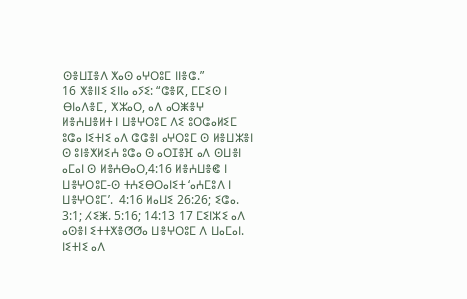ⵙⴻⵡⵊⴻⴷ ⵅⴰⵙ ⴰⵖⵔⵓⵎ ⵏⵏⴻⵛ.”
16 ⵅⴻⵏⵏⵉ ⵉⵏⵏⴰ ⴰⵢⵉ: “ⵛⴻⴽ, ⵎⵎⵉⵙ ⵏ ⴱⵏⴰⴷⴻⵎ, ⵅⵣⴰⵔ, ⴰⴷ ⴰⵔⵥⴻⵖ ⵍⴻⵄⵡⴻⵍⵜ ⵏ ⵡⴻⵖⵔⵓⵎ ⴷⵉ ⵓⵔⵛⴰⵍⵉⵎ ⵓⵛⴰ ⵏⵉⵜⵏⵉ ⴰⴷ ⵛⵛⴻⵏ ⴰⵖⵔⵓⵎ ⵙ ⵍⴻⵡⵣⴻⵏ ⵙ ⵓⵏⴻⵅⵍⵉⵄ ⵓⵛⴰ ⵙ ⴰⵔⵊⴻⴼ ⴰⴷ ⵙⵡⴻⵏ ⴰⵎⴰⵏ ⵙ ⵍⴻⵄⴱⴰⵔ,4:16 ⵍⴻⵄⵡⴻⵞ ⵏ ⵡⴻⵖⵔⵓⵎ-ⵙ ⵜⵄⵉⴱⵔⴰⵏⵉⵜ ‘ⴰⵄⵎⵓⴷ ⵏ ⵡⴻⵖⵔⵓⵎ’.  4:16 ⵍⴰⵡⵉ 26:26; ⵉⵛⴰ. 3:1; ⵃⵉⵥ. 5:16; 14:13 17 ⵎⵉⵏⵣⵉ ⴰⴷ ⴰⵙⴻⵏ ⵉⵜⵜⵅⴻⵚⵚⴰ ⵡⴻⵖⵔⵓⵎ ⴷ ⵡⴰⵎⴰⵏ. ⵏⵉⵜⵏⵉ ⴰⴷ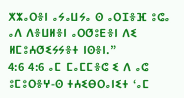ⵅⵣⴰⵔⴻⵏ ⴰⵢⴰⵡⵢⴰ ⵙ ⴰⵔⵊⴻⴼ ⵓⵛⴰ ⴰⴷ ⴷⴻⵡⵍⴻⵏ ⴰⵔⵚⵓⴹⴻⵏ ⴷⵉ ⵍⵎⵓⵄⵚⵉⵢⵢⴻⵜ ⵏⵙⴻⵏ.”
4:6 4:6 ⴰⵎ ⵎⴰⵎⵎⴻⵛ ⵉ ⴷ ⴰⵛ ⵓⵎⵓⵔⴻⵖ-ⵙ ⵜⵄⵉⴱⵔⴰⵏⵉⵜ ‘ⴰⵎ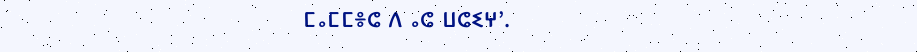ⵎⴰⵎⵎⴻⵛ ⴷ ⴰⵛ ⵡⵛⵉⵖ’.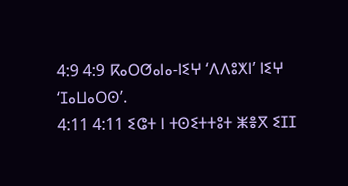4:9 4:9 ⴽⴰⵔⵚⴰⵏⴰ-ⵏⵉⵖ ‘ⴷⴷⵓⵅⵏ’ ⵏⵉⵖ ‘ⵊⴰⵡⴰⵔⵙ’.
4:11 4:11 ⵉⵛⵜ ⵏ ⵜⵙⵉⵜⵜⵓⵜ ⵥⴻⴳ ⵉⵊⵊ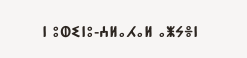ⵏ ⵓⵀⵉⵏⵓ-ⵄⵍⴰⵃⴰⵍ ⴰⵥⵢⴻⵏ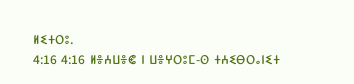ⵍⵉⵜⵔⵓ.
4:16 4:16 ⵍⴻⵄⵡⴻⵞ ⵏ ⵡⴻⵖⵔⵓⵎ-ⵙ ⵜⵄⵉⴱⵔⴰⵏⵉⵜ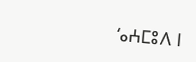‘ⴰⵄⵎⵓⴷ ⵏ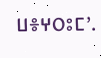ⵡⴻⵖⵔⵓⵎ’.